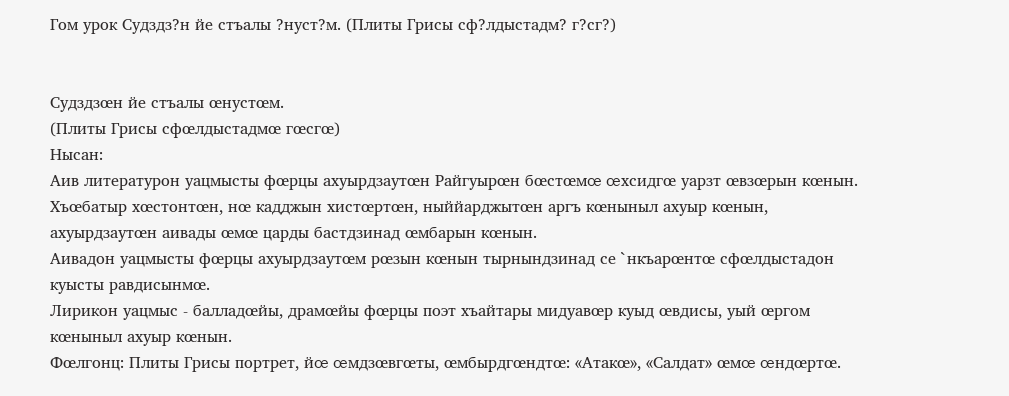Гом урок Судздз?н йе стъалы ?нуст?м. (Плиты Грисы сф?лдыстадм? г?сг?)


Судздзœн йе стъалы œнустœм.
(Плиты Грисы сфœлдыстадмœ гœсгœ)
Нысан:
Аив литературон уацмысты фœрцы ахуырдзаутœн Райгуырœн бœстœмœ œхсидгœ уарзт œвзœрын кœнын.
Хъœбатыр хœстонтœн, нœ кадджын хистœртœн, ныййарджытœн аргъ кœныныл ахуыр кœнын, ахуырдзаутœн аивады œмœ царды бастдзинад œмбарын кœнын.
Аивадон уацмысты фœрцы ахуырдзаутœм рœзын кœнын тырнындзинад се `нкъарœнтœ сфœлдыстадон куысты равдисынмœ.
Лирикон уацмыс - балладœйы, драмœйы фœрцы поэт хъайтары мидуавœр куыд œвдисы, уый œргом кœныныл ахуыр кœнын.
Фœлгонц: Плиты Грисы портрет, йœ œмдзœвгœты, œмбырдгœндтœ: «Атакœ», «Салдат» œмœ œндœртœ.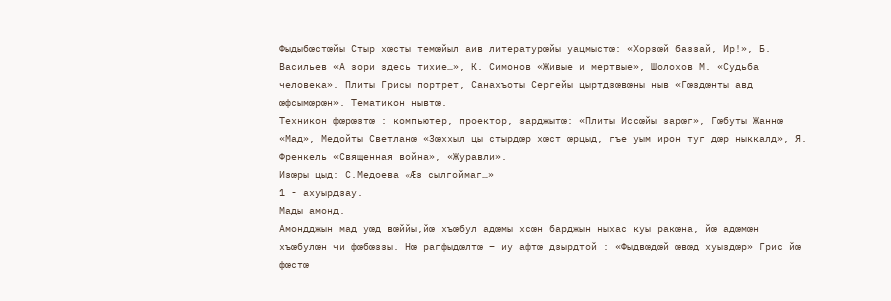Фыдыбœстœйы Стыр хœсты темœйыл аив литературœйы уацмыстœ: «Хорзœй баззай, Ир!», Б. Васильев «А зори здесь тихие…», К. Симонов «Живые и мертвые», Шолохов М. «Судьба человека». Плиты Грисы портрет, Санахъоты Сергейы цыртдзœвœны ныв «Гœздœнты авд œфсымœрœн». Тематикон нывтœ.
Техникон фœрœзтœ : компьютер, проектор, зарджытœ: «Плиты Иссœйы зарœг», Гœбуты Жаннœ «Мад», Медойты Светланœ «Зœххыл цы стырдœр хœст œрцыд, гъе уым ирон туг дœр ныккалд», Я. Френкель «Священная война», «Журавли».
Изœры цыд: С.Медоева «Æз сылгоймаг…»
1 - ахуырдзау.
Мады амонд.
Амондджын мад уœд вœййы,йœ хъœбул адœмы хсœн барджын ныхас куы ракœна, йœ адœмœн хъœбулœн чи фœбœззы. Нœ рагфыдœлтœ – иу афтœ дзырдтой : «Фыдвœдœй œвœд хуыздœр» Грис йœ фœстœ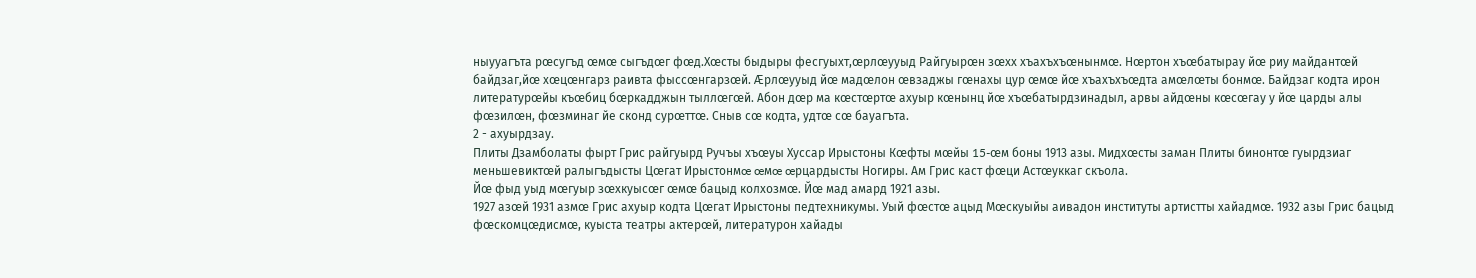ныууагъта рœсугъд œмœ сыгъдœг фœд.Хœсты быдыры фесгуыхт,œрлœууыд Райгуырœн зœхх хъахъхъœнынмœ. Нœртон хъœбатырау йœ риу майдантœй байдзаг,йœ хœцœнгарз раивта фыссœнгарзœй. Æрлœууыд йœ мадœлон œвзаджы гœнахы цур œмœ йœ хъахъхъœдта амœлœты бонмœ. Байдзаг кодта ирон литературœйы къœбиц бœркадджын тыллœгœй. Абон дœр ма кœстœртœ ахуыр кœнынц йœ хъœбатырдзинадыл, арвы айдœны кœсœгау у йœ царды алы фœзилœн, фœзминаг йе сконд сурœттœ. Сныв сœ кодта, удтœ сœ бауагъта.
2 - ахуырдзау.
Плиты Дзамболаты фырт Грис райгуырд Ручъы хъœуы Хуссар Ирыстоны Кœфты мœйы 15-œм боны 1913 азы. Мидхœсты заман Плиты бинонтœ гуырдзиаг меньшевиктœй ралыгъдысты Цœгат Ирыстонмœ œмœ œрцардысты Ногиры. Ам Грис каст фœци Астœуккаг скъола.
Йœ фыд уыд мœгуыр зœхкуысœг œмœ бацыд колхозмœ. Йœ мад амард 1921 азы.
1927 азœй 1931 азмœ Грис ахуыр кодта Цœгат Ирыстоны педтехникумы. Уый фœстœ ацыд Мœскуыйы аивадон институты артистты хайадмœ. 1932 азы Грис бацыд фœскомцœдисмœ, куыста театры актерœй, литературон хайады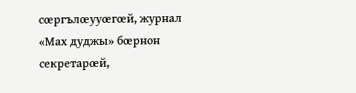сœргълœууœгœй, журнал «Мах дуджы» бœрнон секретарœй,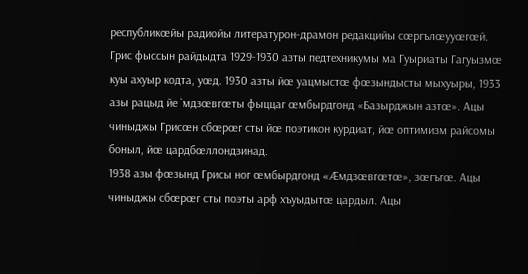республикœйы радиойы литературон-драмон редакцийы сœргълœууœгœй.
Грис фыссын райдыдта 1929-1930 азты педтехникумы ма Гуыриаты Гагуызмœ куы ахуыр кодта, уœд. 1930 азты йœ уацмыстœ фœзындысты мыхуыры, 1933 азы рацыд йе `мдзœвгœты фыццаг œмбырдгонд «Базырджын азтœ». Ацы чиныджы Грисœн сбœрœг сты йœ поэтикон курдиат, йœ оптимизм райсомы боныл, йœ цардбœллондзинад.
1938 азы фœзынд Грисы ног œмбырдгонд «Æмдзœвгœтœ», зœгъгœ. Ацы чиныджы сбœрœг сты поэты арф хъуыдытœ цардыл. Ацы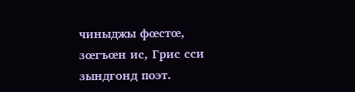чиныджы фœстœ, зœгъœн ис, Грис сси зындгонд поэт.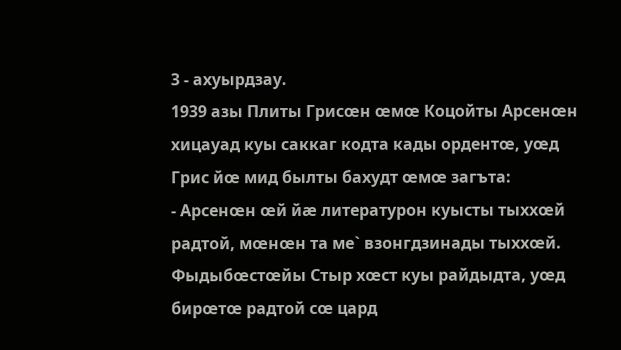3 - ахуырдзау.
1939 азы Плиты Грисœн œмœ Коцойты Арсенœн хицауад куы саккаг кодта кады ордентœ, уœд Грис йœ мид былты бахудт œмœ загъта:
- Арсенœн œй йӕ литературон куысты тыххœй радтой, мœнœн та ме` взонгдзинады тыххœй.
Фыдыбœстœйы Стыр хœст куы райдыдта, уœд бирœтœ радтой сœ цард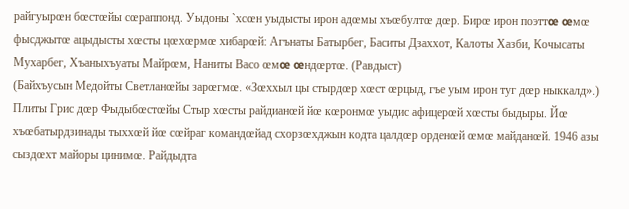райгуырœн бœстœйы сœраппонд. Уыдоны `хсœн уыдысты ирон адœмы хъœбултœ дœр. Бирœ ирон поэттœ œмœ фысджытœ ацыдысты хœсты цœхœрмœ хибарœй: Агънаты Батырбег, Баситы Дзаххот, Калоты Хазби, Кочысаты Мухарбег, Хъаныхъуаты Майрœм, Наниты Васо œмœ œндœртœ. (Равдыст)
(Байхъусын Медойты Светланœйы зарœгмœ. «Зœххыл цы стырдœр хœст œрцыд, гъе уым ирон туг дœр ныккалд».)
Плиты Грис дœр Фыдыбœстœйы Стыр хœсты райдианœй йœ кœронмœ уыдис афицерœй хœсты быдыры. Йœ хъœбатырдзинады тыххœй йœ сœйраг командœйад схорзœхджын кодта цалдœр орденœй œмœ майданœй. 1946 азы сыздœхт майоры цинимœ. Райдыдта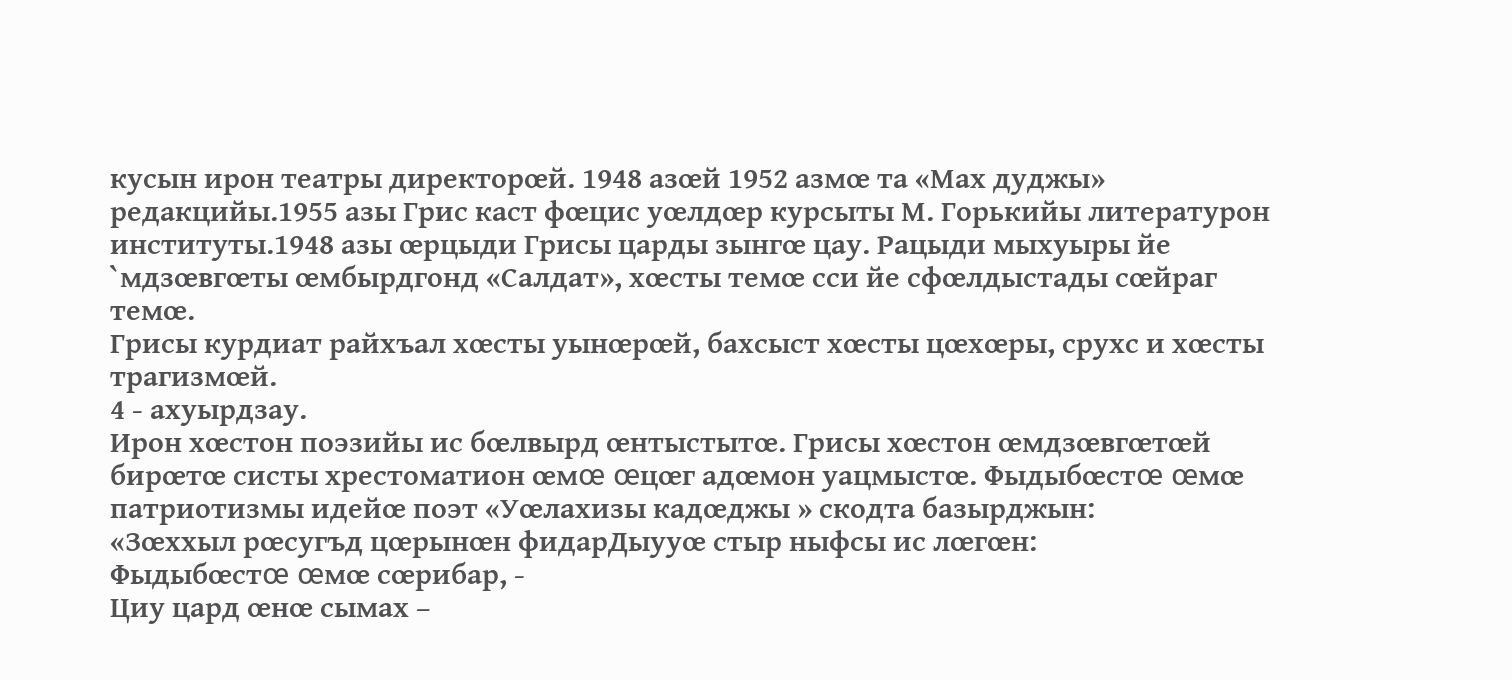кусын ирон театры директорœй. 1948 азœй 1952 азмœ та «Мах дуджы» редакцийы.1955 азы Грис каст фœцис уœлдœр курсыты М. Горькийы литературон институты.1948 азы œрцыди Грисы царды зынгœ цау. Рацыди мыхуыры йе `мдзœвгœты œмбырдгонд «Салдат», хœсты темœ сси йе сфœлдыстады сœйраг темœ.
Грисы курдиат райхъал хœсты уынœрœй, бахсыст хœсты цœхœры, срухс и хœсты трагизмœй.
4 - ахуырдзау.
Ирон хœстон поэзийы ис бœлвырд œнтыстытœ. Грисы хœстон œмдзœвгœтœй бирœтœ систы хрестоматион œмœ œцœг адœмон уацмыстœ. Фыдыбœстœ œмœ патриотизмы идейœ поэт «Уœлахизы кадœджы » скодта базырджын:
«Зœххыл рœсугъд цœрынœн фидарДыууœ стыр ныфсы ис лœгœн:
Фыдыбœстœ œмœ сœрибар, -
Циу цард œнœ сымах –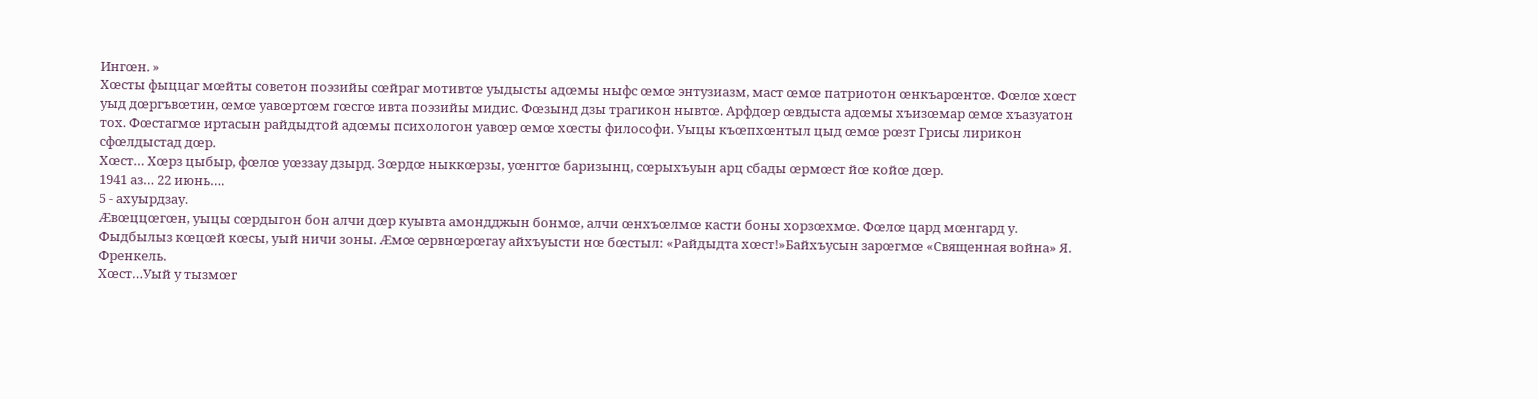Ингœн. »
Хœсты фыццаг мœйты советон поэзийы сœйраг мотивтœ уыдысты адœмы ныфс œмœ энтузиазм, маст œмœ патриотон œнкъарœнтœ. Фœлœ хœст уыд дœргъвœтин, œмœ уавœртœм гœсгœ ивта поэзийы мидис. Фœзынд дзы трагикон нывтœ. Арфдœр œвдыста адœмы хъизœмар œмœ хъазуатон тох. Фœстагмœ иртасын райдыдтой адœмы психологон уавœр œмœ хœсты философи. Уыцы къœпхœнтыл цыд œмœ рœзт Грисы лирикон сфœлдыстад дœр.
Хœст… Хœрз цыбыр, фœлœ уœззау дзырд. Зœрдœ ныккœрзы, уœнгтœ баризынц, сœрыхъуын арц сбады œрмœст йœ койœ дœр.
1941 аз… 22 июнь….
5 - ахуырдзау.
Æвœццœгœн, уыцы сœрдыгон бон алчи дœр куывта амондджын бонмœ, алчи œнхъœлмœ касти боны хорзœхмœ. Фœлœ цард мœнгард у. Фыдбылыз кœцœй кœсы, уый ничи зоны. Æмœ œрвнœрœгау айхъуысти нœ бœстыл: «Райдыдта хœст!»Байхъусын зарœгмœ «Священная война» Я. Френкель.
Хœст…Уый у тызмœг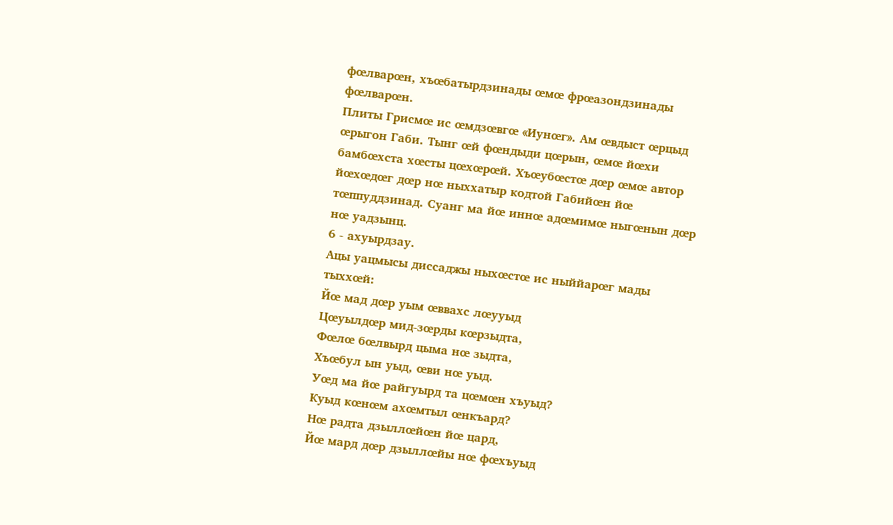фœлварœн, хъœбатырдзинады œмœ фрœазондзинады фœлварœн.
Плиты Грисмœ ис œмдзœвгœ «Иунœг». Ам œвдыст œрцыд œрыгон Габи. Тынг œй фœндыди цœрын, œмœ йœхи бамбœхста хœсты цœхœрœй. Хъœубœстœ дœр œмœ автор йœхœдœг дœр нœ ныххатыр кодтой Габийœн йœ тœппуддзинад. Суанг ма йœ иннœ адœмимœ ныгœнын дœр нœ уадзынц.
6 - ахуырдзау.
Ацы уацмысы диссаджы ныхœстœ ис ныййарœг мады тыххœй:
Йœ мад дœр уым œввахс лœууыд
Цœуылдœр мид-зœрды кœрзыдта,
Фœлœ бœлвырд цыма нœ зыдта,
Хъœбул ын уыд, œви нœ уыд.
Уœд ма йœ райгуырд та цœмœн хъуыд?
Куыд кœнœм ахœмтыл œнкъард?
Нœ радта дзыллœйœн йœ цард,
Йœ мард дœр дзыллœйы нœ фœхъуыд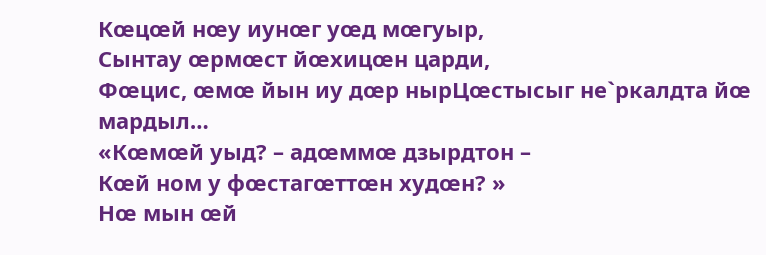Кœцœй нœу иунœг уœд мœгуыр,
Сынтау œрмœст йœхицœн царди,
Фœцис, œмœ йын иу дœр нырЦœстысыг не`ркалдта йœ мардыл…
«Кœмœй уыд? – адœммœ дзырдтон –
Кœй ном у фœстагœттœн худœн? »
Нœ мын œй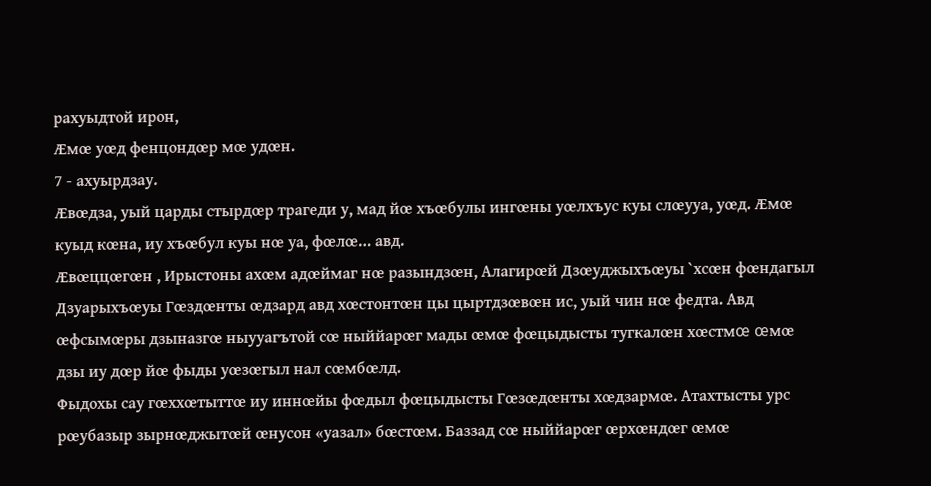рахуыдтой ирон,
Æмœ уœд фенцондœр мœ удœн.
7 - ахуырдзау.
Æвœдза, уый царды стырдœр трагеди у, мад йœ хъœбулы ингœны уœлхъус куы слœууа, уœд. Æмœ куыд кœна, иу хъœбул куы нœ уа, фœлœ… авд.
Æвœццœгœн , Ирыстоны ахœм адœймаг нœ разындзœн, Алагирœй Дзœуджыхъœуы `хсœн фœндагыл Дзуарыхъœуы Гœздœнты œдзард авд хœстонтœн цы цыртдзœвœн ис, уый чин нœ федта. Авд œфсымœры дзыназгœ ныууагътой сœ ныййарœг мады œмœ фœцыдысты тугкалœн хœстмœ œмœ дзы иу дœр йœ фыды уœзœгыл нал сœмбœлд.
Фыдохы сау гœххœтыттœ иу иннœйы фœдыл фœцыдысты Гœзœдœнты хœдзармœ. Атахтысты урс рœубазыр зырнœджытœй œнусон «уазал» бœстœм. Баззад сœ ныййарœг œрхœндœг œмœ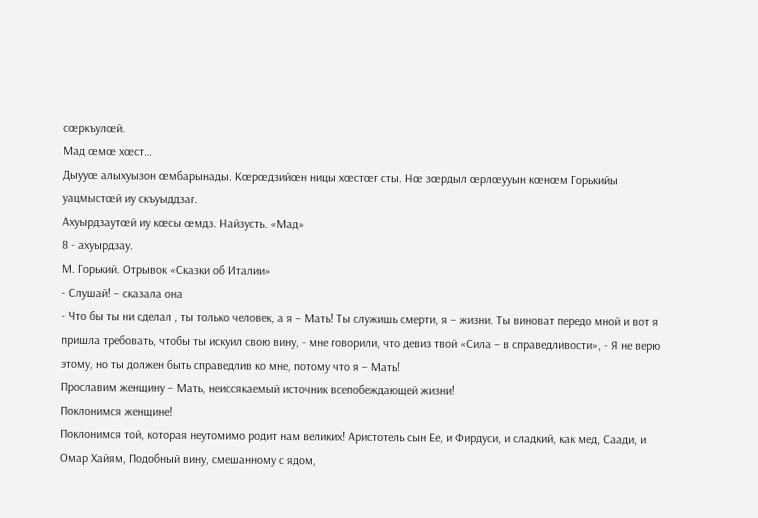сœркъулœй.
Мад œмœ хœст…
Дыууœ алыхуызон œмбарынады. Кœрœдзийœн ницы хœстœг сты. Нœ зœрдыл œрлœууын кœнœм Горькийы уацмыстœй иу скъуыддзаг.
Ахуырдзаутœй иу кœсы œмдз. Найзусть. «Мад»
8 - ахуырдзау.
М. Горький. Отрывок «Сказки об Италии»
- Слушай! – сказала она
- Что бы ты ни сделал , ты только человек, а я – Мать! Ты служишь смерти, я – жизни. Ты виноват передо мной и вот я пришла требовать, чтобы ты искуил свою вину, - мне говорили, что девиз твой «Сила – в справедливости», - Я не верю этому, но ты должен быть справедлив ко мне, потому что я – Мать!
Прославим женщину – Мать, неиссякаемый источник всепобеждающей жизни!
Поклонимся женщине!
Поклонимся той, которая неутомимо родит нам великих! Аристотель сын Ее, и Фирдуси, и сладкий, как мед, Саади, и Омар Хайям, Подобный вину, смешанному с ядом,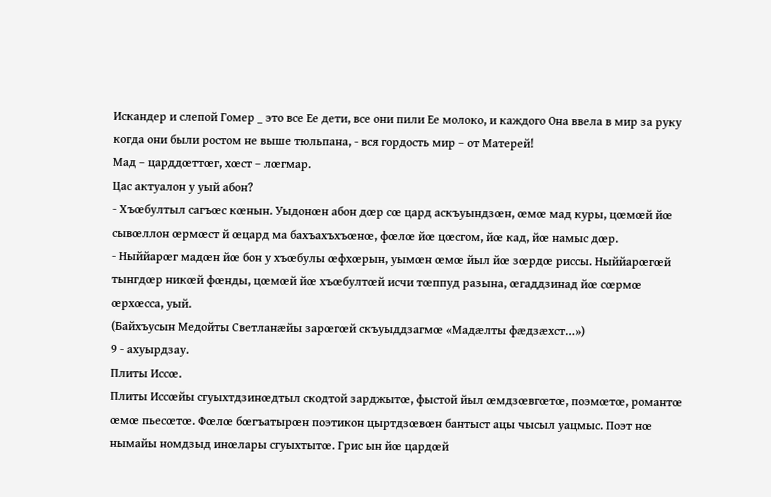Искандер и слепой Гомер _ это все Ее дети, все они пили Ее молоко, и каждого Она ввела в мир за руку когда они были ростом не выше тюльпана, - вся гордость мир – от Матерей!
Мад – царддœттœг, хœст – лœгмар.
Цас актуалон у уый абон?
- Хъœбултыл сагъœс кœнын. Уыдонœн абон дœр сœ цард аскъуындзœн, œмœ мад куры, цœмœй йœ сывœллон œрмœст й œцард ма бахъахъхъœнœ, фœлœ йœ цœсгом, йœ кад, йœ намыс дœр.
- Ныййарœг мадœн йœ бон у хъœбулы œфхœрын, уымœн œмœ йыл йœ зœрдœ риссы. Ныййарœгœй тынгдœр никœй фœнды, цœмœй йœ хъœбултœй исчи тœппуд разына, œгаддзинад йœ сœрмœ œрхœсса, уый.
(Байхъусын Медойты Светланæйы зарœгœй скъуыддзагмœ «Мадæлты фæдзæхст…»)
9 - ахуырдзау.
Плиты Иссœ.
Плиты Иссœйы сгуыхтдзинœдтыл скодтой зарджытœ, фыстой йыл œмдзœвгœтœ, поэмœтœ, романтœ œмœ пьесœтœ. Фœлœ бœгъатырœн поэтикон цыртдзœвœн бантыст ацы чысыл уацмыс. Поэт нœ нымайы номдзыд инœлары сгуыхтытœ. Грис ын йœ цардœй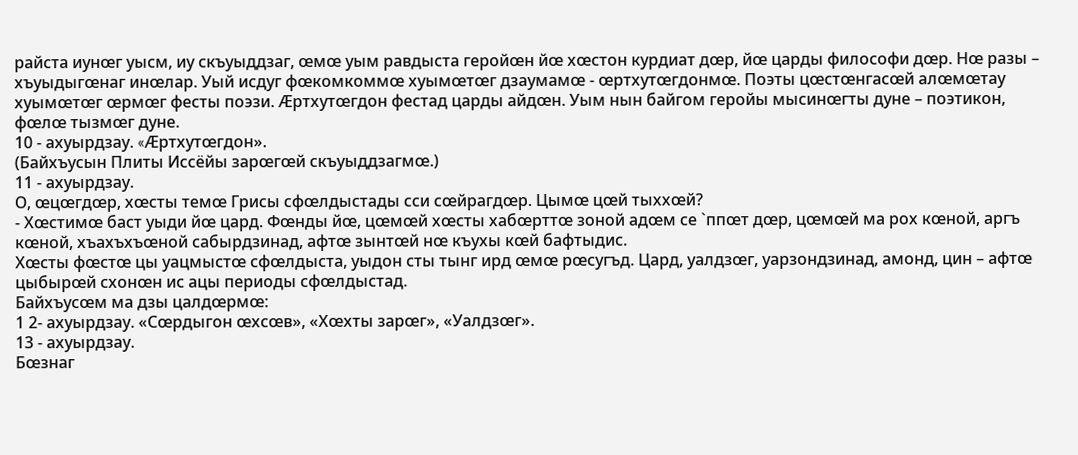райста иунœг уысм, иу скъуыддзаг, œмœ уым равдыста геройœн йœ хœстон курдиат дœр, йœ царды философи дœр. Нœ разы – хъуыдыгœнаг инœлар. Уый исдуг фœкомкоммœ хуымœтœг дзаумамœ - œртхутœгдонмœ. Поэты цœстœнгасœй алœмœтау хуымœтœг œрмœг фесты поэзи. Æртхутœгдон фестад царды айдœн. Уым нын байгом геройы мысинœгты дуне – поэтикон, фœлœ тызмœг дуне.
10 - ахуырдзау. «Æртхутœгдон».
(Байхъусын Плиты Иссёйы зарœгœй скъуыддзагмœ.)
11 - ахуырдзау.
О, œцœгдœр, хœсты темœ Грисы сфœлдыстады сси сœйрагдœр. Цымœ цœй тыххœй?
- Хœстимœ баст уыди йœ цард. Фœнды йœ, цœмœй хœсты хабœрттœ зоной адœм се `ппœт дœр, цœмœй ма рох кœной, аргъ кœной, хъахъхъœной сабырдзинад, афтœ зынтœй нœ къухы кœй бафтыдис.
Хœсты фœстœ цы уацмыстœ сфœлдыста, уыдон сты тынг ирд œмœ рœсугъд. Цард, уалдзœг, уарзондзинад, амонд, цин – афтœ цыбырœй схонœн ис ацы периоды сфœлдыстад.
Байхъусœм ма дзы цалдœрмœ:
1 2- ахуырдзау. «Сœрдыгон œхсœв», «Хœхты зарœг», «Уалдзœг».
13 - ахуырдзау.
Бœзнаг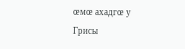œмœ ахадгœ у Грисы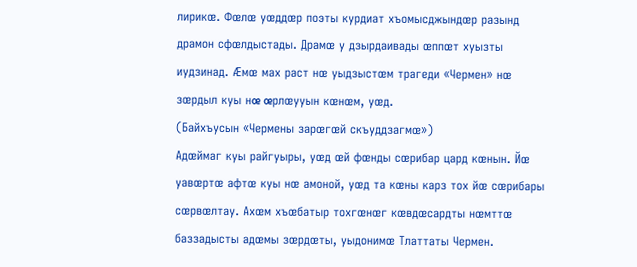лирикœ. Фœлœ уœддœр поэты курдиат хъомысджындœр разынд драмон сфœлдыстады. Драмœ у дзырдаивады œппœт хуызты иудзинад. Æмœ мах раст нœ уыдзыстœм трагеди «Чермен» нœ зœрдыл куы нœ œрлœууын кœнœм, уœд.
(Байхъусын «Чермены зарœгœй скъуддзагмœ»)
Адœймаг куы райгуыры, уœд œй фœнды сœрибар цард кœнын. Йœ уавœртœ афтœ куы нœ амоной, уœд та кœны карз тох йœ сœрибары сœрвœлтау. Ахœм хъœбатыр тохгœнœг кœвдœсардты нœмттœ баззадысты адœмы зœрдœты, уыдонимœ Тлаттаты Чермен.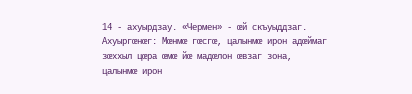14 - ахуырдзау. «Чермен» - œй скъуыддзаг.
Ахуыргœнœг: Мœнмœ гœсгœ, цалынмœ ирон адœймаг зœххыл цœра œмœ йœ мадœлон œвзаг зона, цалынмœ ирон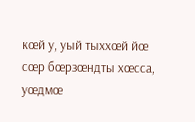кœй у, уый тыххœй йœ сœр бœрзœндты хœсса, уœдмœ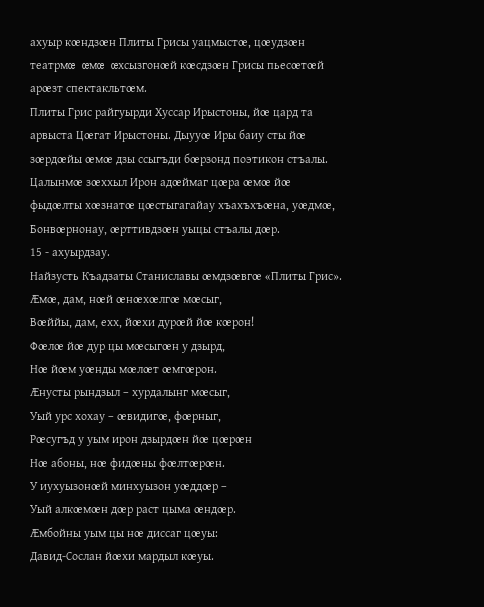ахуыр кœндзœн Плиты Грисы уацмыстœ, цœудзœн театрмœ œмœ œхсызгонœй кœсдзœн Грисы пьесœтœй арœзт спектакльтœм.
Плиты Грис райгуырди Хуссар Ирыстоны, йœ цард та арвыста Цœгат Ирыстоны. Дыууœ Иры баиу сты йœ зœрдœйы œмœ дзы ссыгъди бœрзонд поэтикон стъалы. Цалынмœ зœххыл Ирон адœймаг цœра œмœ йœ фыдœлты хœзнатœ цœстыгагайау хъахъхъœна, уœдмœ, Бонвœрнонау, œрттивдзœн уыцы стъалы дœр.
15 - ахуырдзау.
Найзусть Къадзаты Станиславы œмдзœвгœ «Плиты Грис».
Æмœ, дам, нœй œнœхœлгœ мœсыг,
Вœййы, дам, ехх, йœхи дурœй йœ кœрон!
Фœлœ йœ дур цы мœсыгœн у дзырд,
Нœ йœм уœнды мœлœт œмгœрон.
Æнусты рындзыл – хурдалынг мœсыг,
Уый урс хохау – œвидигœ, фœрныг,
Рœсугъд у уым ирон дзырдœн йœ цœрœн
Нœ абоны, нœ фидœны фœлтœрœн.
У иухуызонœй минхуызон уœддœр –
Уый алкœмœн дœр раст цыма œндœр.
Æмбойны уым цы нœ диссаг цœуы:
Давид-Сослан йœхи мардыл кœуы.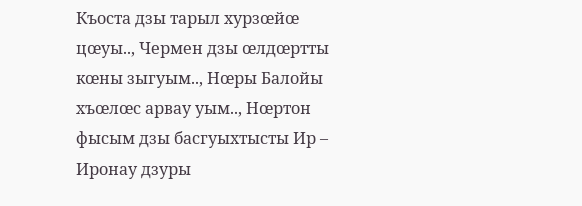Къоста дзы тарыл хурзœйœ цœуы.., Чермен дзы œлдœртты кœны зыгуым.., Нœры Балойы хъœлœс арвау уым.., Нœртон фысым дзы басгуыхтысты Ир –
Иронау дзуры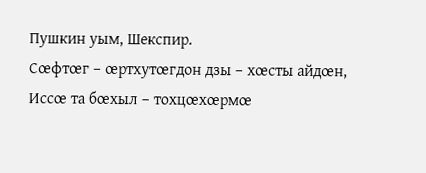Пушкин уым, Шекспир.
Сœфтœг – œртхутœгдон дзы – хœсты айдœн,
Иссœ та бœхыл – тохцœхœрмœ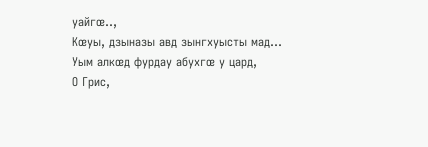уайгœ..,
Кœуы, дзыназы авд зынгхуысты мад…
Уым алкœд фурдау абухгœ у цард,
О Грис,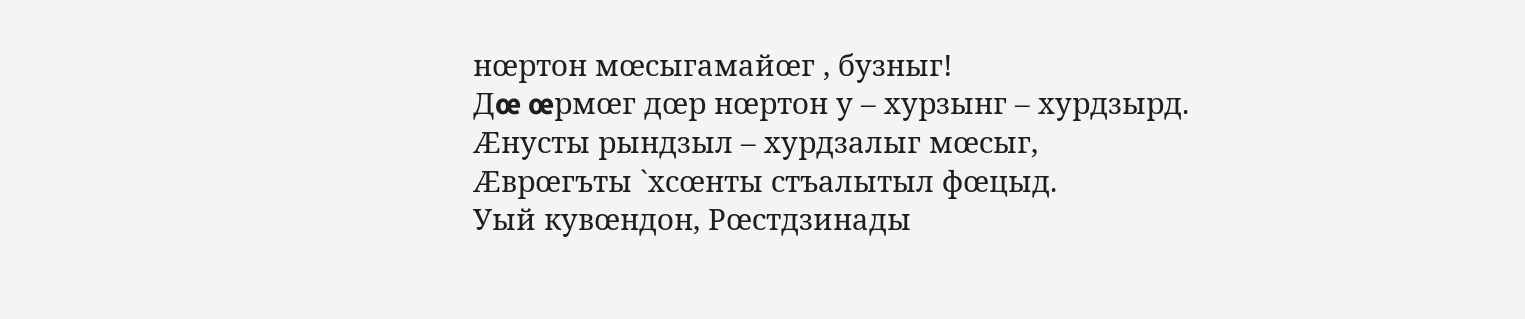нœртон мœсыгамайœг , бузныг!
Дœ œрмœг дœр нœртон у – хурзынг – хурдзырд.
Æнусты рындзыл – хурдзалыг мœсыг,
Æврœгъты `хсœнты стъалытыл фœцыд.
Уый кувœндон, Рœстдзинады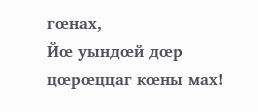гœнах,
Йœ уындœй дœр цœрœццаг кœны мах!